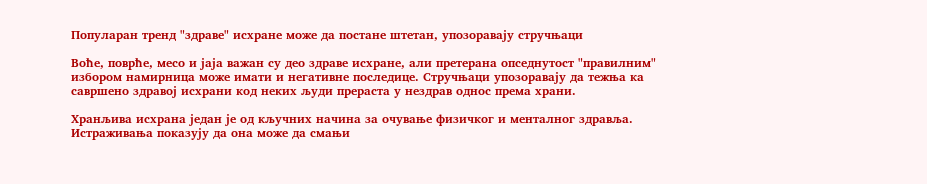Популаран тренд "здраве" исхране може да постане штетан, упозоравају стручњаци

Воће, поврће, месо и јаја важан су део здраве исхране, али претерана опседнутост "правилним" избором намирница може имати и негативне последице. Стручњаци упозоравају да тежња ка савршено здравој исхрани код неких људи прераста у нездрав однос према храни.

Хранљива исхрана један је од кључних начина за очување физичког и менталног здравља. Истраживања показују да она може да смањи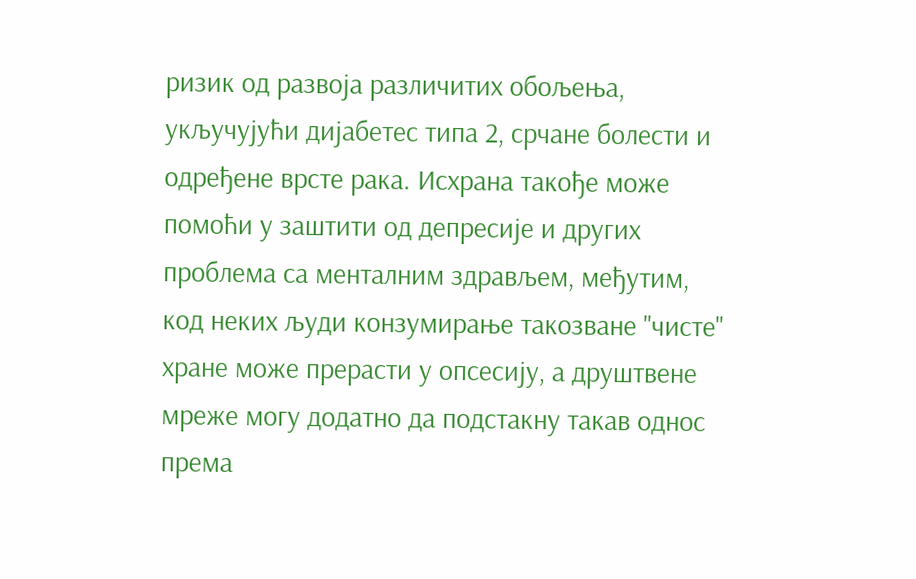ризик од развоја различитих обољења, укључујући дијабетес типа 2, срчане болести и одређене врсте рака. Исхрана такође може помоћи у заштити од депресије и других проблема са менталним здрављем, међутим, код неких људи конзумирање такозване "чисте" хране може прерасти у опсесију, а друштвене мреже могу додатно да подстакну такав однос према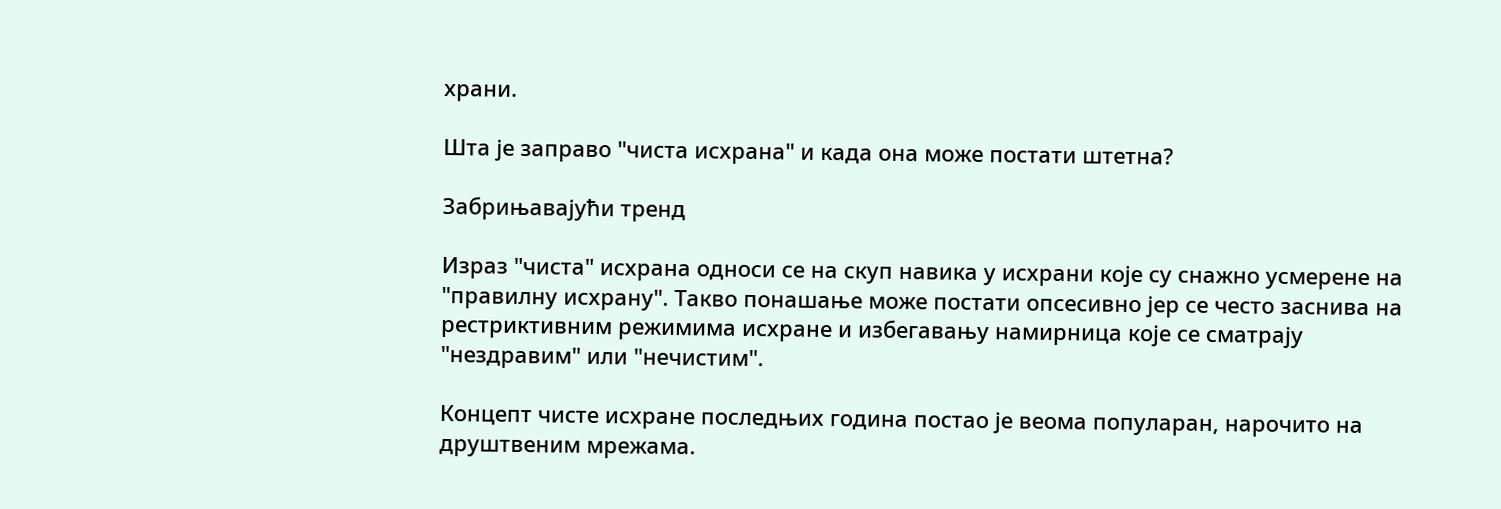храни.

Шта је заправо "чиста исхрана" и када она може постати штетна?

Забрињавајући тренд

Израз "чиста" исхрана односи се на скуп навика у исхрани које су снажно усмерене на "правилну исхрану". Такво понашање може постати опсесивно јер се често заснива на рестриктивним режимима исхране и избегавању намирница које се сматрају "нездравим" или "нечистим".

Концепт чисте исхране последњих година постао је веома популаран, нарочито на друштвеним мрежама.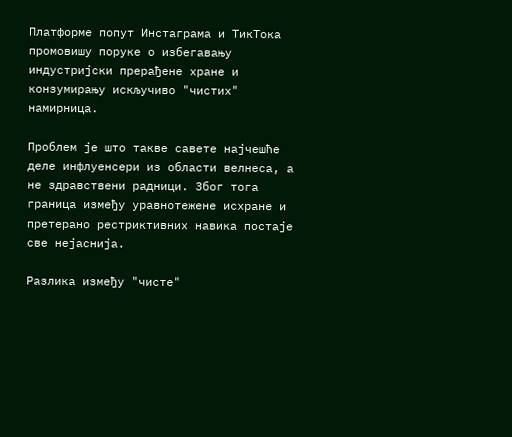Платформе попут Инстаграма и ТикТока промовишу поруке о избегавању индустријски прерађене хране и конзумирању искључиво "чистих" намирница.

Проблем је што такве савете најчешће деле инфлуенсери из области велнеса, а не здравствени радници. Због тога граница између уравнотежене исхране и претерано рестриктивних навика постаје све нејаснија.

Разлика између "чисте"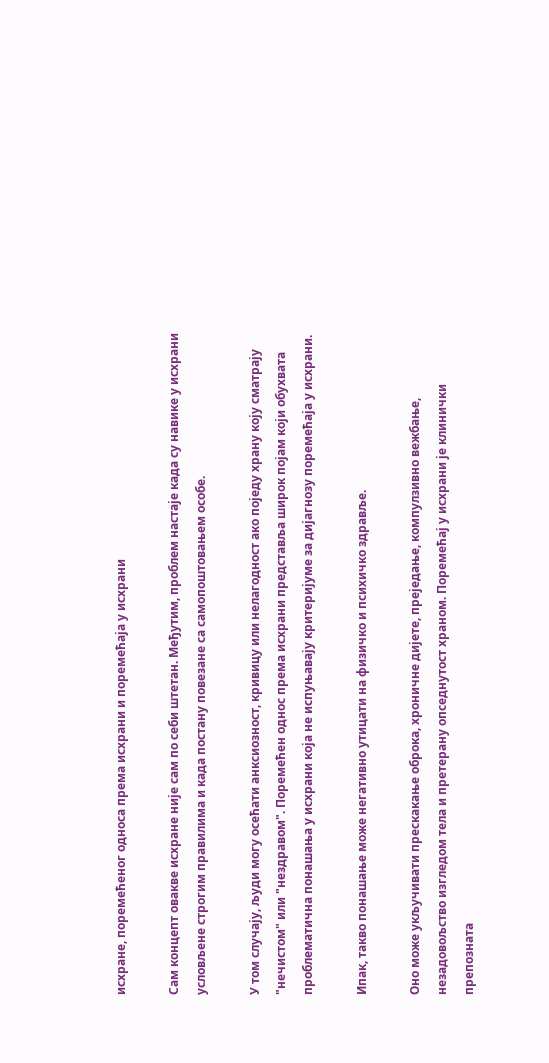исхране, поремећеног односа према исхрани и поремећаја у исхрани

Сам концепт овакве исхране није сам по себи штетан. Међутим, проблем настаје када су навике у исхрани условљене строгим правилима и када постану повезане са самопоштовањем особе.

У том случају, људи могу осећати анксиозност, кривицу или нелагодност ако поједу храну коју сматрају "нечистом" или "нездравом". Поремећен однос према исхрани представља широк појам који обухвата проблематична понашања у исхрани која не испуњавају критеријуме за дијагнозу поремећаја у исхрани.

Ипак, такво понашање може негативно утицати на физичко и психичко здравље.

Оно може укључивати прескакање оброка, хроничне дијете, преједање, компулзивно вежбање, незадовољство изгледом тела и претерану опседнутост храном. Поремећај у исхрани је клинички препозната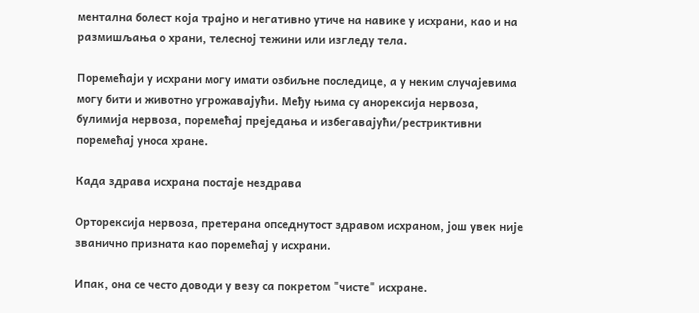ментална болест која трајно и негативно утиче на навике у исхрани, као и на размишљања о храни, телесној тежини или изгледу тела.

Поремећаји у исхрани могу имати озбиљне последице, а у неким случајевима могу бити и животно угрожавајући. Међу њима су анорексија нервоза, булимија нервоза, поремећај преједања и избегавајући/рестриктивни поремећај уноса хране.

Када здрава исхрана постаје нездрава

Орторексија нервоза, претерана опседнутост здравом исхраном, још увек није званично призната као поремећај у исхрани.

Ипак, она се често доводи у везу са покретом "чисте" исхране.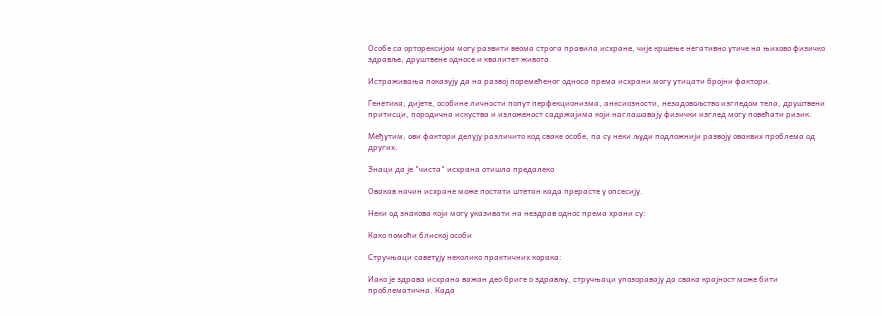Особе са орторексијом могу развити веома строга правила исхране, чије кршење негативно утиче на њихово физичко здравље, друштвене односе и квалитет живота.

Истраживања показују да на развој поремећеног односа према исхрани могу утицати бројни фактори.

Генетика, дијете, особине личности попут перфекционизма, анксиозности, незадовољство изгледом тела, друштвени притисци, породична искуства и изложеност садржајима који наглашавају физички изглед могу повећати ризик.

Међутим, ови фактори делују различито код сваке особе, па су неки људи подложнији развоју оваквих проблема од других.

Знаци да је "чиста" исхрана отишла предалеко

Овакав начин исхране може постати штетан када прерасте у опсесију.

Неки од знакова који могу указивати на нездрав однос према храни су:

Како помоћи блиској особи

Стручњаци саветују неколико практичних корака:

Иако је здрава исхрана важан део бриге о здрављу, стручњаци упозоравају да свака крајност може бити проблематична. Када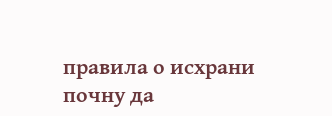правила о исхрани почну да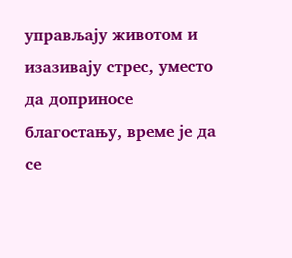управљају животом и изазивају стрес, уместо да доприносе благостању, време је да се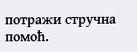потражи стручна помоћ.